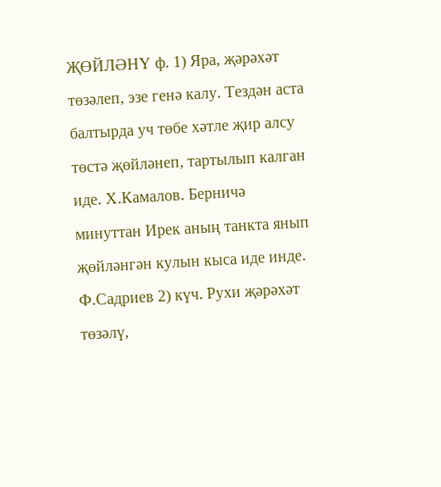ҖӨЙЛӘНҮ ф. 1) Яра, җәрәхәт төзәлеп, эзе генә калу. Тездән аста балтырда уч төбе хәтле җир алсу төстә җөйләнеп, тартылып калган иде. Х.Камалов. Берничә минуттан Ирек аның танкта янып җөйләнгән кулын кыса иде инде. Ф.Садриев 2) күч. Рухи җәрәхәт төзәлү,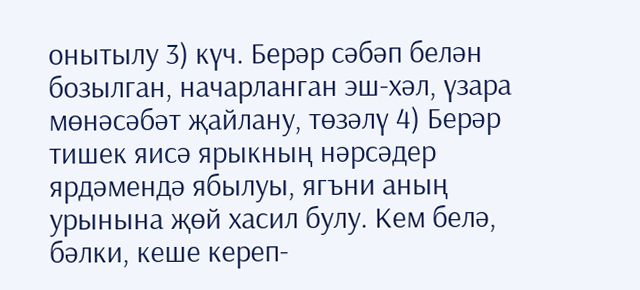онытылу 3) күч. Берәр сәбәп белән бозылган, начарланган эш-хәл, үзара мөнәсәбәт җайлану, төзәлү 4) Берәр тишек яисә ярыкның нәрсәдер ярдәмендә ябылуы, ягъни аның урынына җөй хасил булу. Кем белә, бәлки, кеше кереп-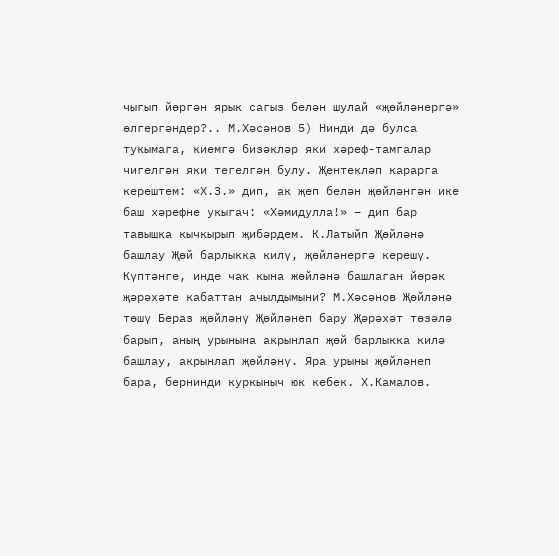чыгып йөргән ярык сагыз белән шулай «җөйләнергә» өлгергәндер?.. М.Хәсәнов 5) Нинди дә булса тукымага, киемгә бизәкләр яки хәреф-тамгалар чигелгән яки тегелгән булу. Җентекләп карарга керештем: «Х.З.» дип, ак җеп белән җөйләнгән ике баш хәрефне укыгач: «Хәмидулла!» – дип бар тавышка кычкырып җибәрдем. К.Латыйп Җөйләнә башлау Җөй барлыкка килү, җөйләнергә керешү. Күптәнге, инде чак кына жөйләнә башлаган йөрәк җәрәхәте кабаттан ачылдымыни? М.Хәсәнов Җөйләнә төшү Бераз җөйләнү Җөйләнеп бару Җәрәхәт төзәлә барып, аның урынына акрынлап җөй барлыкка килә башлау, акрынлап җөйләнү. Яра урыны җөйләнеп бара, бернинди куркыныч юк кебек. Х.Камалов.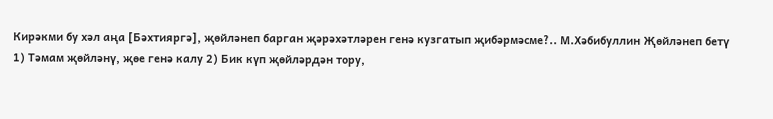Кирәкми бу хәл аңа [Бәхтияргә], җөйләнеп барган җәрәхәтләрен генә кузгатып җибәрмәсме?.. М.Хәбибуллин Җөйләнеп бетү 1) Тәмам җөйләнү, җөе генә калу 2) Бик күп җөйләрдән тору,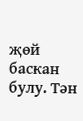җөй баскан булу. Тән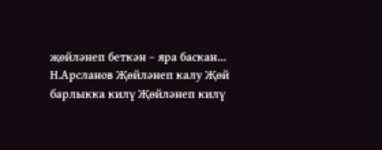җөйләнеп беткән – яра баскан... Н.Арсланов Җөйләнеп калу Җөй барлыкка килү Җөйләнеп килү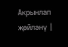Акрынлап җөйләнү |